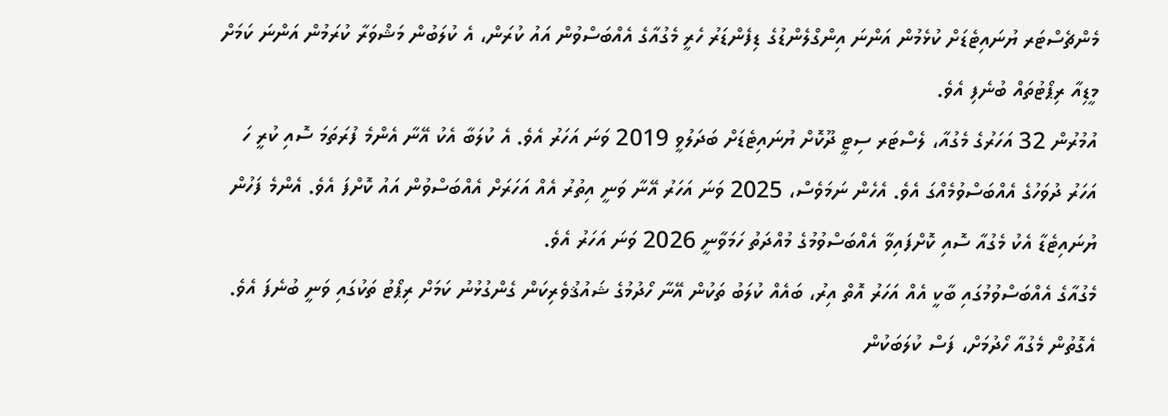މެންޗެސްޓަރ ޔުނައިޓެޑަށް ކުޅެމުން އަންނަ އިންގްލެންޑުގެ ޑިފެންޑަރު ހެރީ މެގުއާގެ އެއްބަސްވުން އައު ކުރަން، އެ ކުލަބުން މަޝްވަރާ ކުރަމުން އަންނަ ކަމަށް މީޑިއާ ރިޕޯޓުތައް ބުނެފި އެވެ.
އުމުރުން 32 އަހަރުގެ މެގުއާ، ލެސްޓަރ ސިޓީ ދޫކޮށް ޔުނައިޓެޑަށް ބަދަލުވީ 2019 ވަނަ އަހަރު އެވެ. އެ ކުލަބާ އެކު އޭނާ އެންމެ ފުރަތަމަ ސޮއި ކުރީ ހަ އަހަރު ދުވަހުގެ އެއްބަސްވުމެއްގަ އެވެ. އެހެން ނަމަވެސް، 2025 ވަނަ އަހަރު އޭނާ ވަނީ އިތުރު އެއް އަހަރަށް އެއްބަސްވުން އައު ކޮށްފަ އެވެ. އެންމެ ފަހުން ޔުނައިޓެޑާ އެކު މެގުއާ ސޮއި ކޮށްފައިވާ އެއްބަސްވުމުގެ މުއްދަތު ހަމަވާނީ 2026 ވަނަ އަހަރު އެވެ.
މެގުއާގެ އެއްބަސްވުމުގައި ބާކީ އެއް އަހަރު އޮތް އިރު، ބައެއް ކުލަބު ތަކުން އޭނާ ހޯދުމުގެ ޝައުޤުވެރިކަން ގެންގުޅުނު ކަމަށް ރިޕޯޓު ތަކުގައި ވަނީ ބުނެފަ އެވެ. އެގޮތުން މެގުއާ ހޯދުމަށް، ފަސް ކުލަބަކުން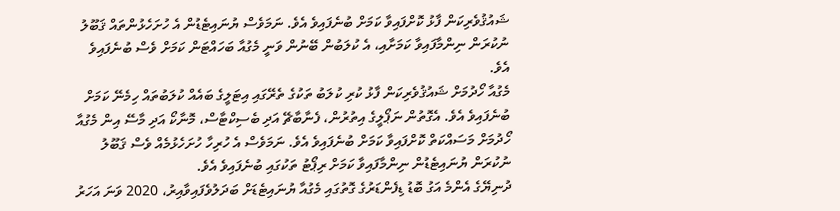ޝައުޤުވެރިކަން ފާޅު ކޮށްފައިވާ ކަމަށް ބުނެފައިވެ އެވެ. ނަމަވެސް ޔުނައިޓެޑުން އެ ހުށަހެޅުންތައް ޤަބޫލު ނުކުރަން ނިންމާފައިވާ ކަމަށާއި، އެ ކުލަބުން ބޭނުން ވަނީ މެގުއާ ބަހައްޓަން ކަމަށް ވެސް ބުނެފައިވެ އެވެ.
މެގުއާ ހޯދުމަށް ޝައުޤުވެރިކަން ފާޅު ކުރި ކުލަބު ތަކުގެ ތެރޭގައި އިޓަލީގެ ބައެއް ކުލަބުތައް ހިމެނޭ ކަމަށް ބުނެފައިވެ އެވެ. އެގޮތުން ނަޕޯލީގެ އިތުރުން، ފެނާބާޗޭ އަދި ބެސިކްޓާސް، މޮނާކޯ އަދި މާސޭ އިން މެގުއާ ހޯދުމަށް މަސައްކަތް ކޮށްފައިވާ ކަމަށް ބުނެފައިވެ އެވެ. ނަމަވެސް އެ ހުރިހާ ހުށަހެޅުމެއް ވެސް ޤަބޫލު ނުކުރަން ޔުނައިޓެޑުން ނިންމާފައިވާ ކަމަށް ރިޕޯޓު ތަކުގައި ބުނެފައިވެ އެވެ.
ދުނިޔޭގެ އެންމެ އަގު ބޮޑު ޑިފެންޑަރުގެ ގޮތުގައި މެގުއާ ޔުނައިޓެޑަށް ބަދަލުވެފައިވާއިރު، 2020 ވަނަ އަހަރު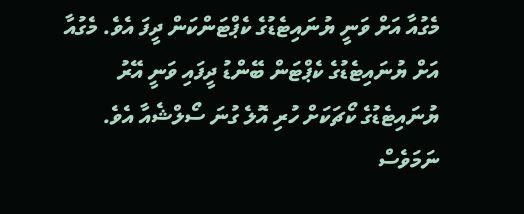މެގުއާ އަށް ވަނީ ޔުނައިޓެޑުގެ ކެޕްޓަންކަން ދީފަ އެވެ. މެގުއާ އަށް ޔުނައިޓެޑުގެ ކެޕްޓަން ބޭންޑު ދީފައި ވަނީ އޭރު ޔުނައިޓެޑުގެ ކޯޗަކަށް ހުރި އޮލެ ގުނަ ސޯލްޝެއާ އެވެ.
ނަމަވެސް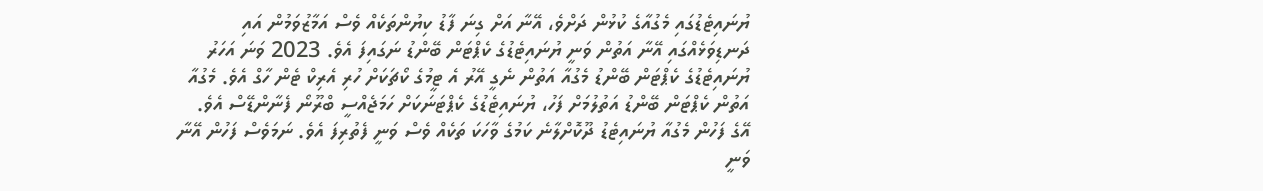ޔުނައިޓެޑުގައި މެގުއާގެ ކުޅުން ދަށްވެ، އޭނާ އަށް ގިނަ ފާޑު ކިޔުންތަކެއް ވެސް އަމާޒުވަމުން އައި ދަނޑިވަޅެއްގައި އޭނާ އަތުން ވަނީ ޔުނައިޓެޑުގެ ކެޕްޓަން ބޭންޑު ނަގައިފަ އެވެ. 2023 ވަނަ އަހަރު ޔުނައިޓެޑުގެ ކެޕްޓަން ބޭންޑު މެގުއާ އަތުން ނެގީ އޭރު އެ ޓީމުގެ ކޯޗަކަށް ހުރި އެރިކް ޓެން ހާގް އެވެ. މެގުއާ އަތުން ކެޕްޓަން ބޭންޑު އަތުލުމަށް ފަހު، ޔުނައިޓެޑުގެ ކެޕްޓަނަކަށް ހަމަޖެއްސީ ބްރޫނޯ ފެނާންޑޭސް އެވެ.
އޭގެ ފަހުން މެގުއާ ޔުނައިޓެޑު ދޫކޮށްލާނެ ކަމުގެ ވާހަކަ ތަކެއް ވެސް ވަނީ ފެތުރިފަ އެވެ. ނަމަވެސް ފަހުން އޭނާ ވަނީ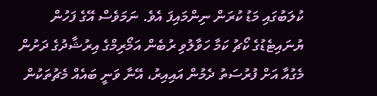ކުލަބުގައި މަޑު ކުރަން ނިންމައިފަ އެވެ. ނަމަވެސް އޭގެ ފަހުން ޔުނައިޓެޑުގެ ކޯޗު ކަމާ ހަވާލުވި ރުބެން އަމޯރިމްގެ އިރުޝާދުގެ ދަށުން މެގުއާ އަށް ފުރުސަތު ދެމުން އައިއިރު، އޭނާ ވަނީ ބައެއް މެޗުތަކުން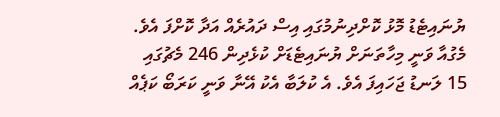ޔުނައިޓެޑު މޮޅު ކޮށްދިނުމުގައި އިސް ދައުރެއް އަދާ ކޮށްފަ އެވެ.
މެގުއާ ވަނީ މިހާތަނަށް ޔުނައިޓެޑަށް ކުޅެދިން 246 މެޗުގައި 15 ލަނޑު ޖަހައިފަ އެވެ. އެ ކުލަބާ އެކު އޭނާ ވަނީ ކަރަބޯ ކަޕެއް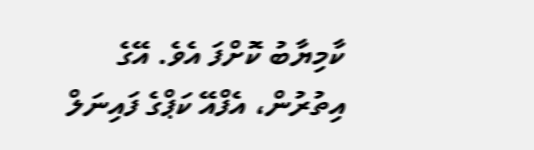ކާމިޔާބު ކޮށްފަ އެވެ. އޭގެ އިތުރުން، އެފްއޭ ކަޕްގެ ފައިނަލް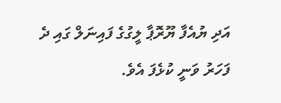އަދި ޔުއެފާ ޔޫރޮޕާ ލީގުގެ ފައިނަލް ގައި ދެ ފަހަރު ވަނީ ކުޅެފަ އެވެ.